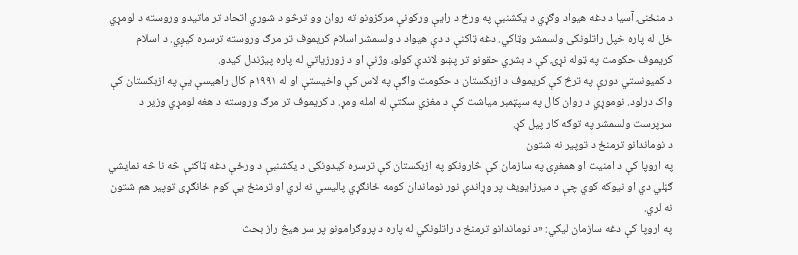د منځنۍ آسیا د دغه هیواد وګړي د یکشنبې په ورځ د رایې ورکونې مرکزونو ته روان وو ترڅو د شوري اتحاد تر ماتیدو وروسته د لومړي ځل له پاره خپل راتلونکی ولسمشر وټاکي. دغه ټاکنې د دې هیواد د ولسمشر اسلام کریموف تر مرګ وروسته ترسره کیږي. د اسلام کریموف حکومت په ټوله نړۍ کې د بشري حقونو تر پښو لاندې کولو، وژنې او د زورزیاتي له پاره پیژندل کیدو.
د کمیونستي دورې په ترڅ کې کریموف د ازبکستان د حکومت واګې په لاس کې واخیستې او له ۱۹۹۱م کال راهیسې يې په ازبکستان کې واک درلود. نوموړي د روان کال په سپټمبر میاشت کې د مغزي سکتې له امله ومړ. د کریموف تر مرګ وروسته د هغه لومړي وزیر د سرپرست ولسمشر په توګه کار پیل کړ.
د نوماندانو ترمنځ د توپیر نه شتون
په اروپا کې د امنیت او همغږۍ په سازمان کې څارونکو په ازبکستان کې ترسره کیدونکی د یکشنبې د ورځې دغه ټاکنې څه نا څه نمایشي ګڼلي دي او نیوکه کوي چې د میرزایویف پر وړاندې نور نوماندان کومه ځانګړي پالیسي نه لري او ترمنځ یې کوم ځانګړی توپیر هم شتون نه لري.
په اروپا کې دغه سازمان لیکي: «د نوماندانو ترمنځ د راتلونکي له پاره د پروګرامونو پر سر هیڅ راز بحث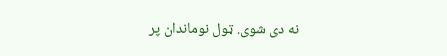نه دی شوی. ټول نوماندان پر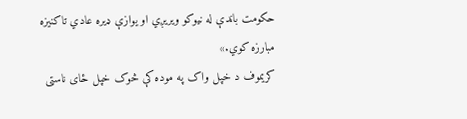حکومت باندې له نیوکو ویریږي او یوازې ډیره عادي تاکنیزه مبارزه کوي.»
کریموف د خپل واک په موده کې څوک خپل ځای ناستی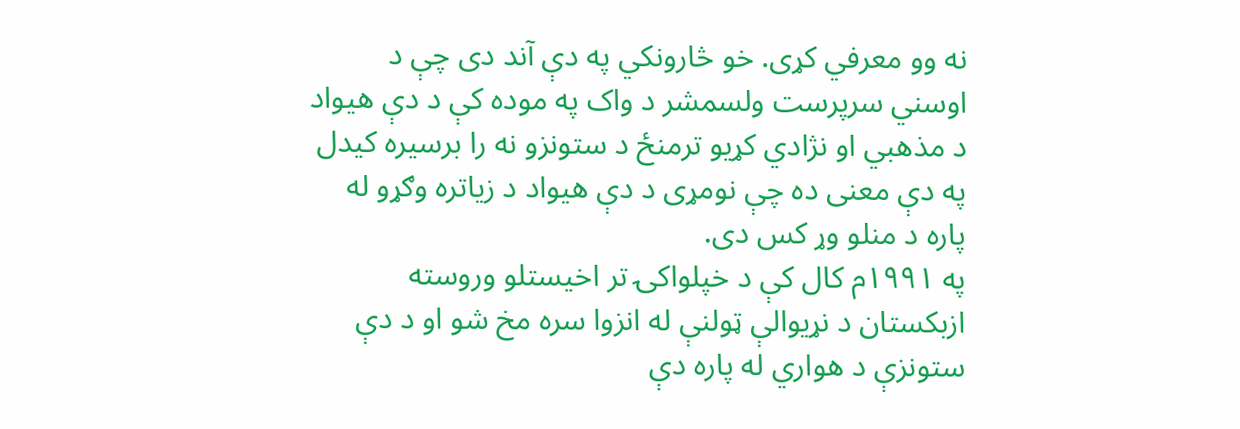نه وو معرفي کړی. خو څارونکي په دې آند دی چې د اوسني سرپرست ولسمشر د واک په موده کې د دې هیواد د مذهبي او نژادي کړیو ترمنځ د ستونزو نه را برسیره کیدل په دې معنی ده چې نومړی د دې هیواد د زیاتره وګړو له پاره د منلو وړ کس دی.
په ۱۹۹۱م کال کې د خپلواکۍ تر اخیستلو وروسته ازبکستان د نړیوالې ټولنې له انزوا سره مخ شو او د دې ستونزې د هواري له پاره دې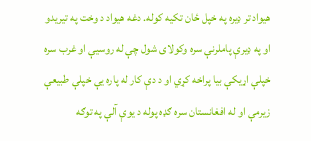هیواد تر ډیره په خپل ځان تکیه کوله. دغه هیواد د وخت په تیریدو او په ډیرې پاملرنې سره وکولای شول چې له روسیې او غرب سره خپلې اړیکې بیا پراخه کړي او د دې کار له پاره یې خپلې طبیعې زیرمې او له افغانستان سره ګډه پوله د یوې آلې په توګه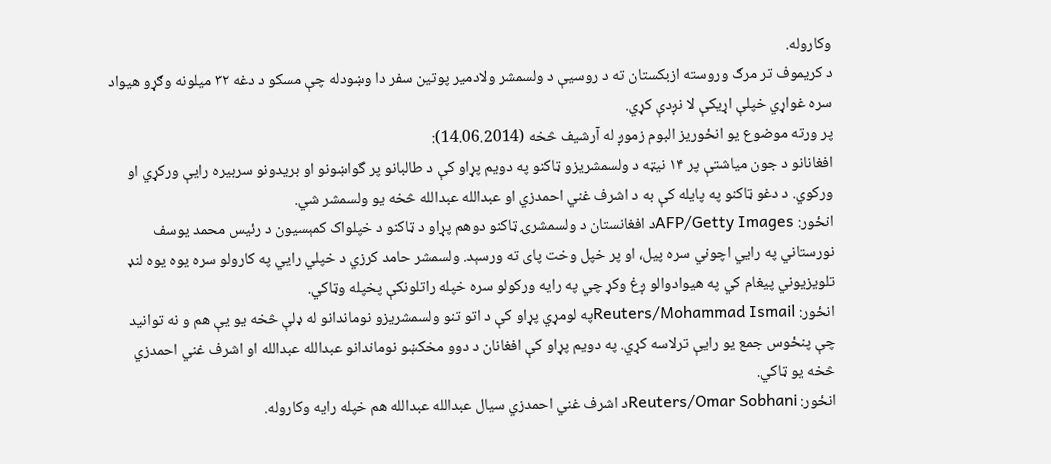وکاروله.
د کریموف تر مرګ وروسته ازبکستان ته د روسیې د ولسمشر ولادمیر پوتین سفر دا وښودله چې مسکو د دغه ۳۲ میلونه وګړو هیواد سره غواړي خپلې اړیکې لا نږدې کړي.
پر ورته موضوع یو انځوريز البوم زموږ له آرشيف څخه (14.06.2014):
افغانانو د جون میاشتې پر ۱۴ نیټه د ولسمشریزو ټاکنو په دویم پړاو کې د طالبانو پر گواښونو او بریدونو سربیره رایې ورکړي او ورکوي. د دغو ټاکنو په پایله کې به د اشرف غني احمدزي او عبدالله عبدالله څخه یو ولسمشر شي.
انځور: AFP/Getty Imagesد افغانستان د ولسمشرۍ ټاکنو دوهم پړاو د ټاکنو د خپلواک کمېسيون د رئيس محمد يوسف نورستاني په رايي اچوني سره پيل، او پر خپل وخت پای ته ورسېد. ولسمشر حامد کرزي د خپلي رايي په کارولو سره يوه يوه لنډ تلويزيوني پيغام کي په هيوادوالو ږغ وکړ چي په رايه ورکولو سره خپله راتلونکې پخپله وټاکي.
انځور: Reuters/Mohammad Ismailپه لومړي پړاو کې د اتو تنو ولسمشریزو نوماندانو له ډلې څخه یو یې هم و نه توانید چې پنځوس جمع یو رایې ترلاسه کړي. په دویم پړاو کې افغانان د دوو مخکښو نوماندانو عبدالله عبدالله او اشرف غني احمدزي څخه يو ټاکي.
انځور: Reuters/Omar Sobhaniد اشرف غني احمدزي سيال عبدالله عبدالله هم خپله رايه وکاروله.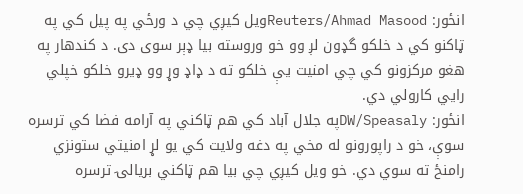انځور: Reuters/Ahmad Masoodويل کيږي چي د ورځي په پيل کي په ټاکنو کي د خلکو گډون لږ وو خو وروسته بيا ډېر سوی دی. د کندهار په هغو مرکزونو کي چي امنيت يې خلکو ته د ډاډ وړ وو ډيرو خلکو خپلي رايي کارولي دي.
انځور: DW/Speasalyپه جلال آباد کي هم ټاکني په آرامه فضا کي ترسره سوې، خو د راپورونو له مخي په دغه ولايت کي يو لړ امنيتي ستونزي رامنځ ته سوي دي. خو ويل کيږي چي بيا هم ټاکني بريالۍ ترسره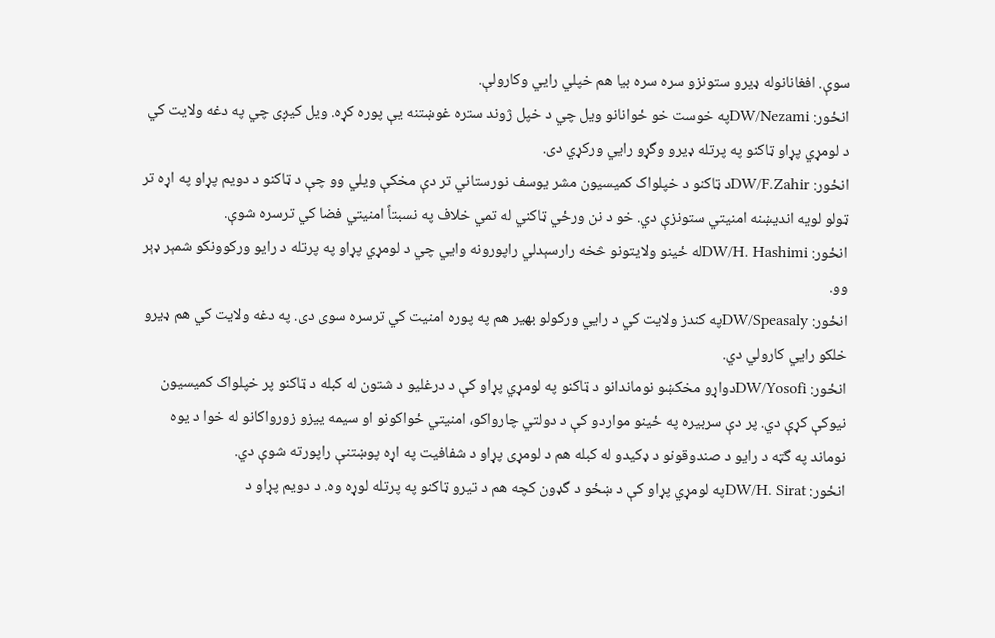سوې. افغانانوله ډيرو ستونزو سره سره بيا هم خپلي رايي وکارولې.
انځور: DW/Nezamiپه خوست خو ځوانانو ويل چي د خپل ژوند ستره غوښتنه يې پوره کړه. ويل کيږی چي په دغه ولايت کي د لومړي پړاو ټاکنو په پرتله ډيرو وگړو رايي ورکړي دی.
انځور: DW/F.Zahirد ټاکنو د خپلواک کمیسیون مشر یوسف نورستاني تر دې مخکې ویلي وو چې د ټاکنو د دویم پړاو په اړه تر ټولو لویه اندیښنه امنیتي ستونزې دي. خو د نن ورځي ټاکني له تمي خلاف په نسبتاً امنیتي فضا کي ترسره شوې.
انځور: DW/H. Hashimiله ځينو ولايتونو څخه رارسېدلي راپورونه وايي چي د لومړي پړاو په پرتله د رايو ورکوونکو شمېر ډېر وو.
انځور: DW/Speasalyپه کندز ولايت کي د رايي ورکولو بهير هم په پوره امنيت کي ترسره سوی دی. په دغه ولايت کي هم ډيرو خلکو رايي کارولي دي.
انځور: DW/Yosofiدواړو مخکښو نوماندانو د ټاکنو په لومړي پړاو کې د درغلیو د شتون له کبله د ټاکنو پر خپلواک کمیسیون نیوکې کړې دي. پر دې سربیره په ځینو مواردو کې د دولتي چارواکو، امنیتي ځواکونو او سیمه ییزو زورواکانو له خوا د یوه نوماند په گټه د رایو د صندوقونو د ډکیدو له کبله هم د لومړی پړاو د شفافیت په اړه پوښتنې راپورته شوې دي.
انځور: DW/H. Siratپه لومړي پړاو کې د ښځو د گډون کچه هم د تیرو ټاکنو په پرتله لوړه وه. د دویم پړاو د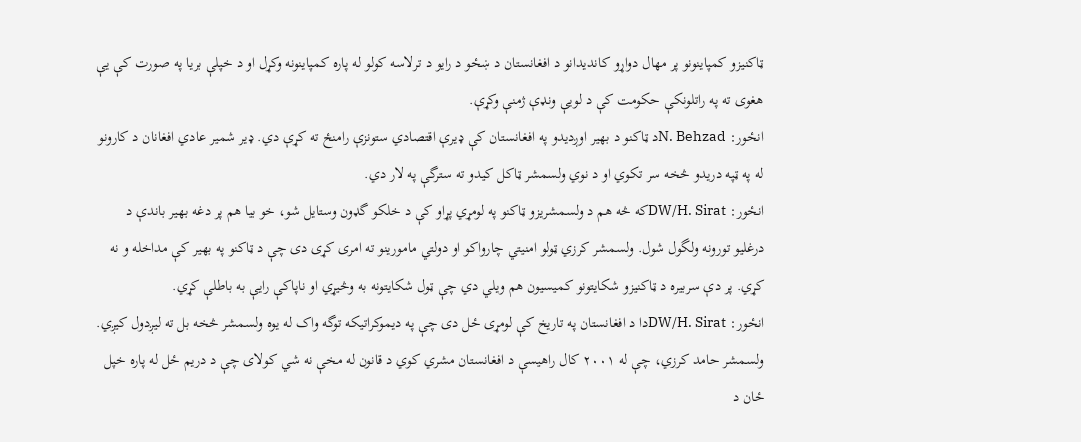ټاکنیزو کمپاینونو پر مهال دواړو کانديدانو د افغانستان د ښځو د رایو د ترلاسه کولو له پاره کمپاینونه وکړل او د خپلې بریا په صورت کې یې هغوی ته په راتلونکې حکومت کې د لویې ونډې ژمنې وکړې.
انځور: N. Behzadد ټاکنو د بهیر اوږدیدو په افغانستان کې ډیرې اقتصادي ستونزې رامنځ ته کړې دي. ډیر شمیر عادي افغانان د کارونو له په ټپه دریدو څخه سر تکوي او د نوي ولسمشر ټاکل کیدو ته سترگې په لار دي.
انځور: DW/H. Siratکه څه هم د ولسمشریزو ټاکنو په لومړي پړاو کې د خلکو گډون وستایل شو، خو بیا هم پر دغه بهیر باندې د درغلیو تورونه ولگول شول. ولسمشر کرزي ټولو امنیتي چارواکو او دولتي مامورینو ته امری کړی دی چې د ټاکنو په بهیر کې مداخله و نه کړي. پر دې سربیره د ټاکنیزو شکایتونو کمیسیون هم ویلي دي چې ټول شکایتونه به وڅیړي او ناپاکې رایې به باطلې کړي.
انځور: DW/H. Siratدا د افغانستان په تاریخ کې لومړی ځل دی چې په دیموکراتیکه توگه واک له یوه ولسمشر څخه بل ته لیږدول کیږي. ولسمشر حامد کرزي، چې له ۲۰۰۱ کال راهیسې د افغانستان مشري کوي د قانون له مخې نه شي کولای چې د دریم ځل له پاره خپل ځان د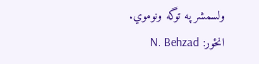ولسمشر په توگه ونوموي.
انځور: N. Behzad